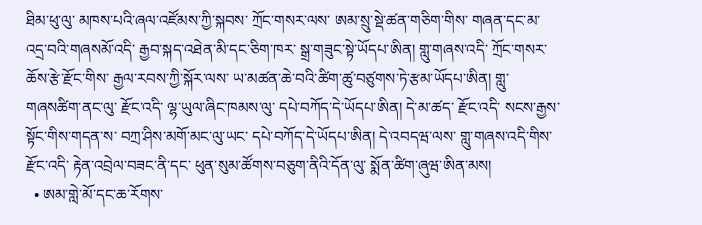ཐིམ་ཕུ་ལུ་ མཁས་པའི་ཞལ་འཛོམས་ཀྱི་སྐབས་ ཀྲོང་གསར་ལས་ ཨམ་སྲུ་སྡེ་ཚན་གཅིག་གིས་ གཞན་དང་མ་འདྲ་བའི་གཞསམོ་འདི་ རྒྱབ་སྐད་འཐེན་མི་དང་ཅིག་ཁར་ སྒྲ་གཟུང་སྟེ་ཡོདཔ་ཨིན། གླུ་གཞས་འདི་ ཀྲོང་གསར་ཆོས་རྩེ་རྫོང་གིས་ རྒྱལ་རབས་ཀྱི་སྐོར་ལས་ ཡ་མཚན་ཆེ་བའི་ཚིག་ཚུ་བཙུགས་ཏེ་རྩམ་ཡོདཔ་ཨིན། གླུ་གཞསཚིག་ནང་ལུ་ རྫོང་འདི་ ལྷ་ཡུལ་ཞིང་ཁམས་ལུ་ དཔེ་བཀོད་དེ་ཡོདཔ་ཨིན། དེ་མ་ཚད་ རྫོང་འདི་ སངས་རྒྱས་སྟོང་གིས་གདན་ས་ བཀྲ་ཤིས་མགོ་མང་ལུ་ཡང་ དཔེ་བཀོད་དེ་ཡོདཔ་ཨིན། དེ་འབདཝ་ལས་ གླུ་གཞས་འདི་གིས་ རྫོང་འདི་ རྟེན་འབྲེལ་བཟང་ནི་དང་ ཕུན་སུམ་ཚོགས་བཅུག་ནིའི་དོན་ལུ་ སྨོན་ཚིག་ཞུཝ་ཨིན་མས།
  • ཨམ་གླེ་མོ་དང་ཆ་རོགས་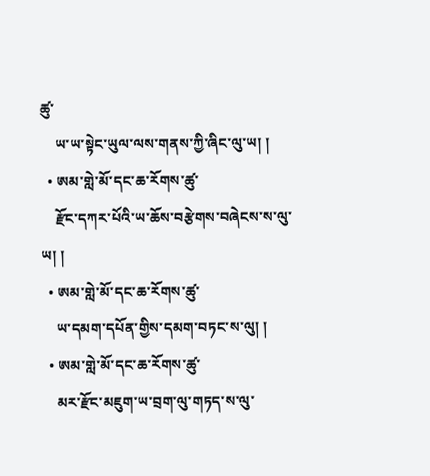ཚུ་
    ཡ་ཡ་སྟེང་ཡུལ་ལས་གནས་ཀྱི་ཞིང་ལུ་ཡ། །
  • ཨམ་གླེ་མོ་དང་ཆ་རོགས་ཚུ་
    རྫོང་དཀར་པོའི་ཡ་ཆོས་བརྩེགས་བཞེངས་ས་ལུ་ཡ། །
  • ཨམ་གླེ་མོ་དང་ཆ་རོགས་ཚུ་
    ཡ་དམག་དཔོན་གྱིས་དམག་བཏང་ས་ལུ། །
  • ཨམ་གླེ་མོ་དང་ཆ་རོགས་ཚུ་
    མར་རྫོང་མཇུག་ཡ་བྲག་ལུ་གཏད་ས་ལུ་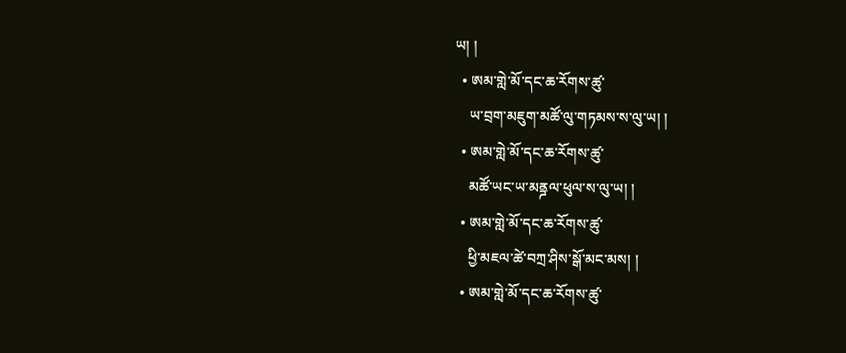ཡ། །
  • ཨམ་གླེ་མོ་དང་ཆ་རོགས་ཚུ་
    ཡ་བྲག་མཇུག་མཚོ་ལུ་གཏམས་ས་ལུ་ཡ། །
  • ཨམ་གླེ་མོ་དང་ཆ་རོགས་ཚུ་
    མཚོ་ཡང་ཡ་མནྜལ་ཕུལ་ས་ལུ་ཡ། །
  • ཨམ་གླེ་མོ་དང་ཆ་རོགས་ཚུ་
    ཕྱི་མཇལ་ཚེ་བཀྲ་ཤིས་སྒོ་མང་མས། །
  • ཨམ་གླེ་མོ་དང་ཆ་རོགས་ཚུ་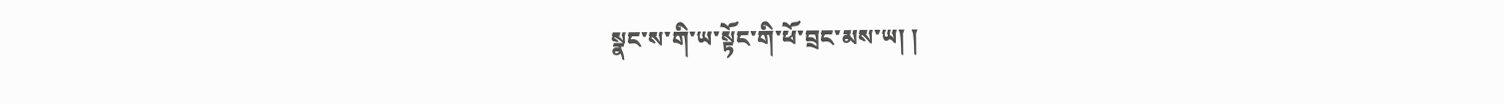སྣང་ས་གི་ཡ་སྟོང་གི་ཕོ་བྲང་མས་ཡ། །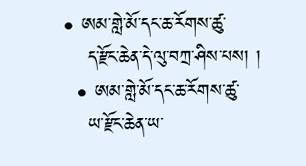• ཨམ་གླེ་མོ་དང་ཆ་རོགས་ཚུ་
    ད་རྫོང་ཆེན་དེ་ལུ་བཀྲ་ཤིས་པས། །
  • ཨམ་གླེ་མོ་དང་ཆ་རོགས་ཚུ་
    ཡ་རྫོང་ཆེན་ཡ་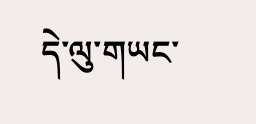དེ་ལུ་གཡང་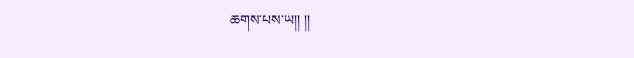ཆགས་པས་ཡ།། །།